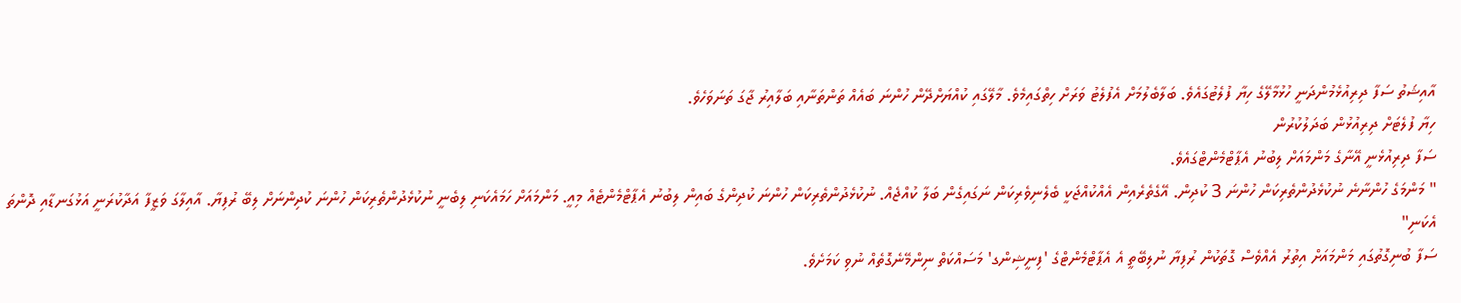އާއިޝަތު ސަފާ ދިރިއުޅެމުންދަނީ ހުޅުމާލޭގެ ހިޔާ ފުލެޓުގައެވެ. ބަލާބެލުމަށް އެފުލެޓު ވަރަށް ހިތްގައިމެވެ. މާލޭގައި ކުއްޔަށްދޭން ހުންނަ ބައެއް ތަންތަނާއި ބަލާއިރު ޖާގަ ތަނަވަހެވެ.
ހިޔާ ފުލެޓަށް ދިރިއުޅުން ބަދަލުކުރުން
ސަފާ ދިރިއުޅެނީ އޭނާގެ މަންމައަށް ލިބުނު އެޕާޓްމެންޓްގައެވެ.
" މަންމަގެ ހުންނާނެ ނުކުޅެދުންތެރިކަން ހުންނަ 3 ކުދިން. އޭގެތެރެއިން އެއްކުއްޖަކީ ބެލެނިވެރިކަން ނަގައިގެން ބަލާ ކުއްޖެއް. ނުކުޅެދުންތެރިކަން ހުންނަ ކުދިންގެ ބައިން ލިބުނު އެޕާޓްމެންޓެއް މިއީ. މަންމައަށް ހަމައެކަނި ލިބެނީ ނުކުޅެދުންތެރިކަން ހުންނަ ކުދިންނަށް ލިބޭ ރުފިޔާ. އާއިލާގަ ވަޒީފާ އަދާކުރަނީ އަޅުގަނޑާއި ދޮންތަ އެކަނި"
ސަފާ ބުނިގޮތުގައި މަންމައަށް އިތުރު އެއްވެސް ގޮތަކުން ރުފިޔާ ނުލިބޭތީ އެ އެޕާޓްމެންޓްގެ 'ފިނީޝިންގ' މަސައްކަތް ނިންމޭނެގޮތެއް ނުވި ކަމަށެވެ.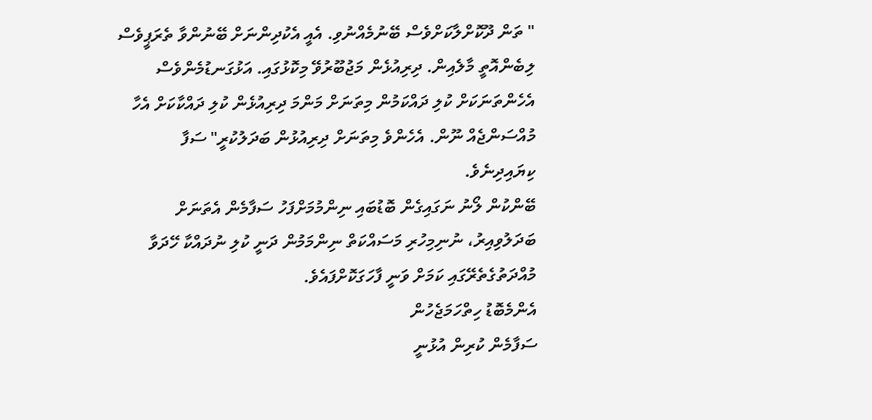" ތަން ދޫކޮށްލާކަށްވެސް ބޭނުމެއްނުވި. އެއީ އެކުދިންނަށް ބޭނުންވާ ތެރަޕީވެސް ލިބެންއޮތީ މާލެއިން. ދިރިއުޅެން މަޖުބޫރުވޭ މިކޮޅުގައި. އަޅުގަނޑުމެންވެސް އެހެންތަނަކަށް ކުލި ދައްކަމުން މިތަނަށް މަންމަ ދިރިއުޅެން ކުލި ދައްކާކަށް އެހާ މުއްސަންޖެއް ނޫން. އެހެންވެ މިތަނަށް ދިރިއުޅުން ބަދަލުކުރީ" ސަފާ ކިޔައިދިނެވެ.
ބޭންކުން ލޯނު ނަގައިގެން ބޮޑުބައި ނިންމުމަށްފަހު ސަފާމެން އެތަނަށް ބަދަލުވިއިރު، ނުނިމިހުރި މަސައްކަތް ނިންމަމުން ދަނީ ކުލި ނުދައްކާ ހޭދަވާ މުއްދަތުގެތެރޭގައި ކަމަށް ވަނީ ފާހަގަކޮށްފައެވެ.
އެންމެބޮޑު ހިތްހަމަޖެހުން
ސަފާމެން ކުރިން އުޅުނީ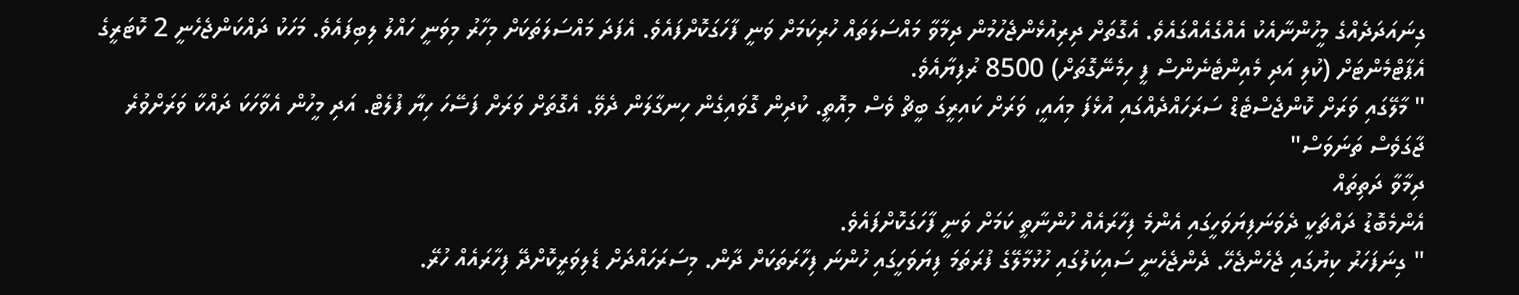ގިނައަދަދެއްގެ މީހުންނާއެކު އެއްގެއެއްގައެވެ. އެގޮތަށް ދިރިއުޅެންޖެހުމުން ދިމާވާ މައްސަލަތައް ހުރިކަމަށް ވަނީ ފާހަގަކޮށްފައެވެ. އެފަދަ މައްސަލަތަކަށް މިހާރު މިވަނީ ހައްލު ލިބިފައެވެ. މަހަކު ދައްކަންޖެހެނީ 2 ކޮޓަރީގެ އެޕާޓްމެންޓަށް (ކުލި އަދި މެއިންޓެނެންސް ފީ ހިމެނޭގޮތަށް) 8500 ރުފިޔާއެވެ.
" މާލޭގައި ވަރަށް ކޮންޖެސްޓެޑް ސަރަހައްދެއްގައި އުޅެފަ މިއައީ، ވަރަށް ކައިރީގަ ބީޗް ވެސް މިއޮތީ. ކުދިން ގޮވައިގެން ހިނގާލަން ދެވޭ. އެގޮތަށް ވަރަށް ފަސޭހަ ހިޔާ ފުލެޓް. އަދި މީހުން އެވާހަކަ ދައްކާ ވަރަށްވުރެ ޖާގަވެސް ތަނަވަސް"
ދިމާވާ ދަތިތައް
އެންމެބޮޑު ދައްޗަކީ ދެވަނަފިޔަވަހީގައި އެންމެ ފިހާރައެއް ހުންނާތީ ކަމަށް ވަނީ ފާހަގަކޮށްފައެވެ.
" ގިނަފަހަރު ކިޔުގައި ޖެހެންޖެހޭ. ދެންޖެހެނީ ސައިކަލުގައި ހުޅުމާލޭގެ ފުރަތަމަ ފިޔަވަހީގައި ހުންނަ ފިހާރަތަކަށް ދާން. މިސަރަހައްދަށް ޑެލިވަރީކޮށްދޭ ފިހާރައެއް ހުރޭ.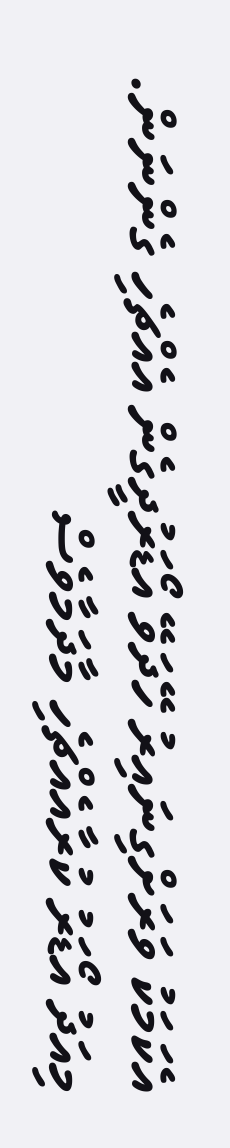އެކަމަކު ވަރަށްގިނައިރު ހޭދަވޭ އޯޑަރުދީގެން އެއްޗެހި ގެންނަން. މިއަދު އޯޑަރު ކުރާއެއްޗެހި މާދަމާވެސް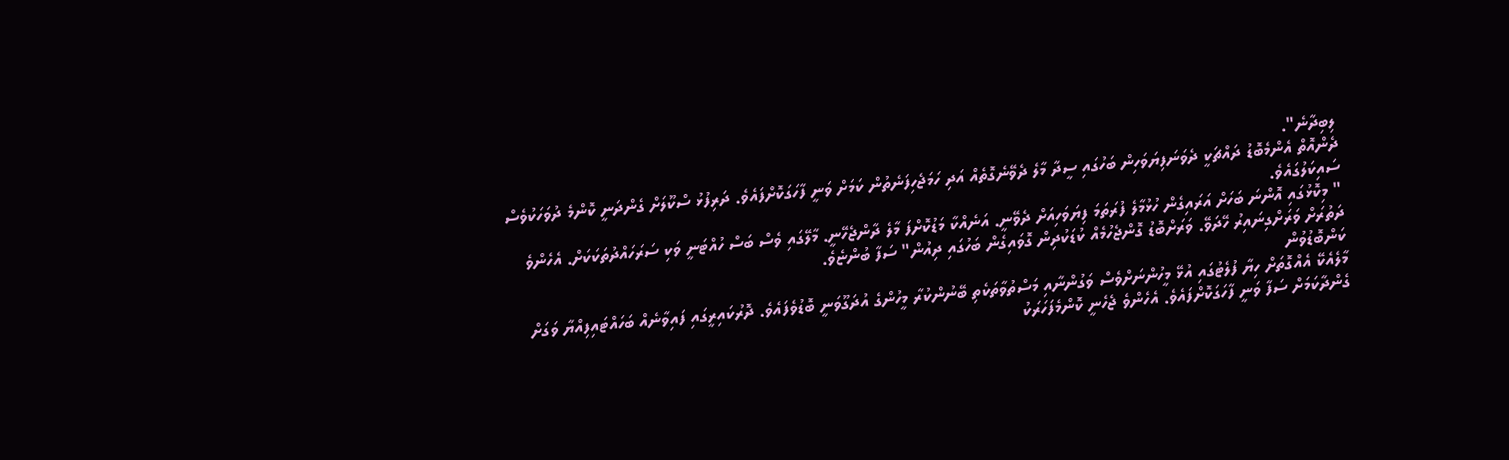ލިބިދާނެ".
ދެންއޮތް އެންމެބޮޑު ދައްޗަކީ ދެވަނަފިޔަވަހިން ބަހުގައި ސީދާ މާލެ ދެވޭނެގޮތެއް އަދި ހަމަޖެހިފަނެތުން ކަމަށް ވަނީ ފާހަގަކޮށްފައެވެ. ދަރިފުޅު ސްކޫލަށް ގެންދަނީ ކޮންމެ ދުވަހަކުވެސް ސައިކަލުގައެވެ.
" މިކޮޅުގައި އޮންނަ ބަހަށް އަރައިގެން ހުޅުމާލެ ފުރަތަމަ ފިޔަވަހިއަށް ދެވޭނީ. އަނެއްކާ މަޑުކޮށްފަ މާލެ ދާންޖެހޭނީ. މާލޭގައި ވެސް ބަސް ހުއްޓަނީ ވަކި ސަރަހައްދުތަކަކަށް. އެހެންވެ ދަތުރަށް ވަރަށްގިނައިރު ހޭދަވޭ. ވަރަށްބޮޑު ގޮންޖެހުމެއް ކުޑަކުދިން ގޮވައިގެން ބަހުގައި ދިއުން" ސަފާ ބުންޏެވެ.
ކަންބޮޑުވުން
މާލެއެކޭ އެއްގޮތަށް ހިޔާ ފުލެޓުގައި އުޅޭ މީހުންނަށްވެސް ވަގުންނާއި މަސްތުވާތަކެތި ބޭނުންކުރާ މީހުންގެ އުދަގޫވަނީ ބޮޑުވެފައެވެ. ދޮރުކައިރީގައި ފައިވާނެއް ބަހައްޓައިފިއްޔާ ވަގަށް ގެންދާކަމަށް ސަފާ ވަނީ ފާހަގަކޮށްފައެވެ. އެހެންވެ ޖެހެނީ ކޮންމެފަހަރަކު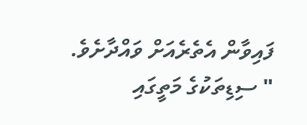ފައިވާން އެތެރެއަށް ވައްދާށެވެ.
" ސިޑިތަކުގެ މަތީގައި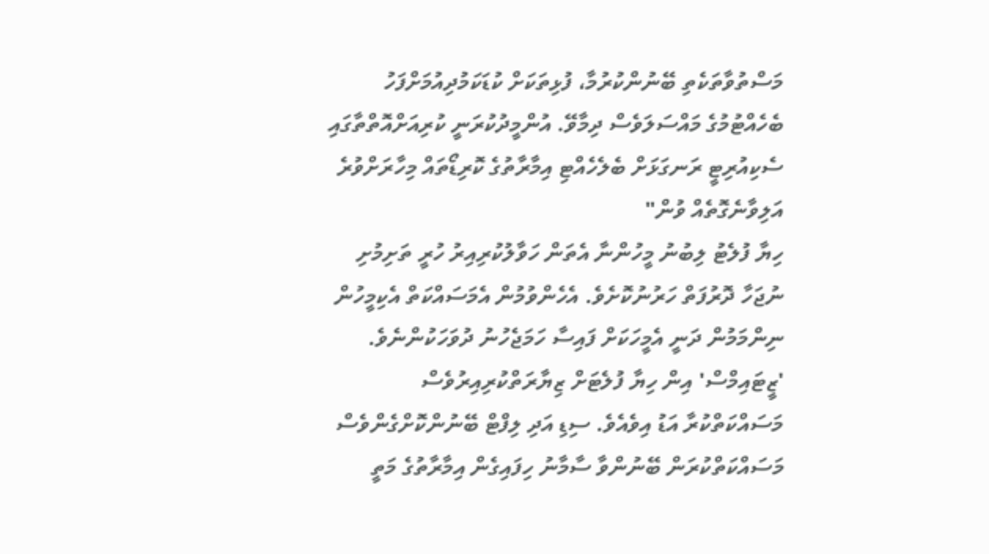މަސްތުވާތަކެތި ބޭނުންކުރުމާ، ފުޅިތަކަށް ކުޑަކަމުދިއުމަށްފަހު ބެހެއްޓުމުގެ މައްސަލަވެސް ދިމާވޭ. އުންމީދުކުރަނީ ކުރިއަށްއޮތްތާގައި ސެކިއުރިޓީ ރަނގަޅަށް ބެލެހެއްޓި އިމާރާތުގެ ކޮރިޑޯތައް މިހާރަށްވުރެ އަލިވާނެގޮތެއް ވުން"
ހިޔާ ފުލެޓު ލިބުނު މީހުންނާ އެތަން ހަވާލުކުރިއިރު ހުރީ ތަށިމުށި ނުޖަހާ ދޮރުފަތް ހަރުނުކޮށެވެ. އެހެންވުމުން އެމަސައްކަތް އެކިމީހުން ނިންމަމުން ދަނީ އެމީހަކަށް ފައިސާ ހަމަޖެހުނު ދުވަހަކުންނެވެ. 'ޒީޓައިމްސް' އިން ހިޔާ ފުލެޓަށް ޒިޔާރަތްކުރިއިރުވެސް މަސައްކަތްކުރާ އަޑު އިވެއެވެ. ސިޑި އަދި ލިފްޓް ބޭނުންކޮށްގެންވެސް މަސައްކަތްކުރަން ބޭނުންވާ ސާމާނު ހިފައިގެން އިމާރާތުގެ މަތީ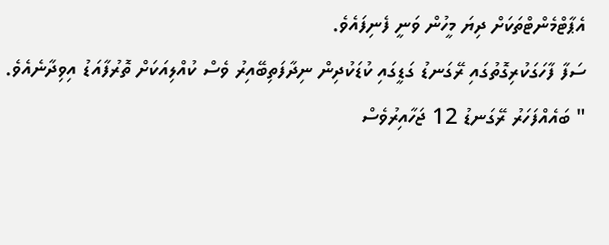އެޕާޓްމެންޓްތަކަށް ދިޔަ މީހުން ވަނީ ފެނިފައެވެ.
ސަފާ ފާހަގަކުރިގޮތުގައި ރޭގަނޑު ގަޑީގައި ކުޑަކުދިން ނިދާފަތިބޭއިރު ވެސް ކުއްލިއަކަށް ތޮރުފާއަޑު އިވިދާނެއެވެ.
" ބައެއްފަހަރު ރޭގަނޑު 12 ޖަހާއިރުވެސް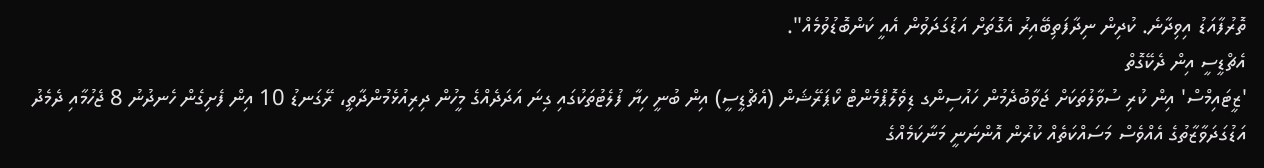ތޮރުފާއަޑު އިވިދާނެ. ކުދިން ނިދާފަތިބޭއިރު އެގޮތަށް އަޑުގަދަވުން އެއީ ކަންބޮޑުވުމެއް".
އެޗްޑީސީ އިން ދެކޭގޮތް
'ޒީޓައިމްސް' އިން ކުރި ސުވާލުތަކަށް ޖަވާބުދެމުން ހައުސިންގ ޑިވެލޮޕްމެންޓް ކޯޕަރޭޝަން (އެޗްޑީސީ) އިން ބުނީ ހިޔާ ފުލެޓުތަކުގައި ގިނަ އަދަދެއްގެ މީހުން ދިރިއުޅެމުންދާތީ، ރޭގަނޑު 10 އިން ފެށިގެން ހެނދުނު 8 ޖެހުމާއި ދެމެދު އަޑުގަދަވާޒާތުގެ އެއްވެސް މަސައްކަތެއް ކުރުން އޮންނަނީ މަނާކަމެއްގެ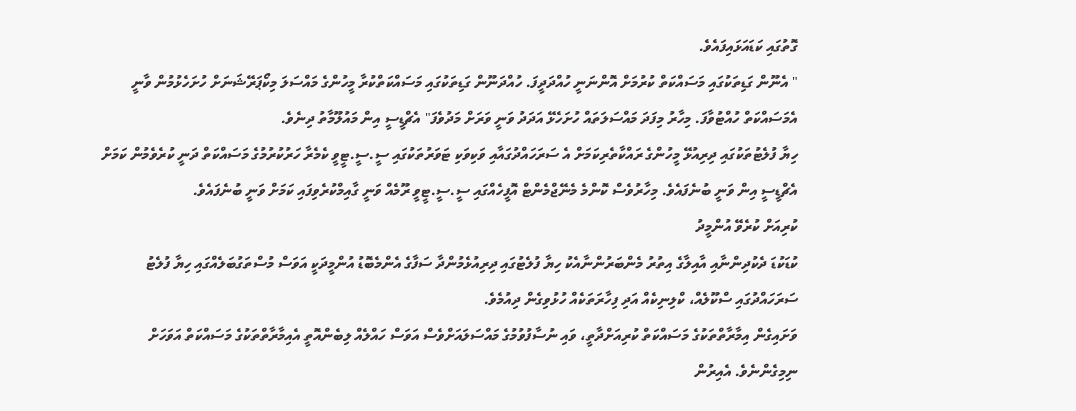ގޮތުގައި ކަޑައަޅައިފައެވެ.
" އެނޫން ގަޑިތަކުގައި މަސައްކަތް ކުރުމަށް އޮންނަނީ ހުއްދަދީފަ. ހުއްދަނޫން ގަޑިތަކުގައި މަސައްކަތްކުރާ މީހުންގެ މައްސަލަ މިކޯޕަރޭޝަނަށް ހުށަހެޅުމުން ވާނީ އެމަސައްކަތް ހުއްޓުވާފަ. މިހާރު މިފަދަ މައްސަލަތައް ހުށަހެޅޭ އަދަދު ވަނީ ވަރަށް މަދުވެފަ" އެޗްޑީސީ އިން މައުލޫމާތު ދިނެވެ.
ހިޔާ ފުލެޓުތަކުގައި ދިރިއުޅޭ މީހުންގެ ރައްކާތެރިކަމަށް އެ ސަރަހައްދުގައާއި ވަކިވަކި ޓަވަރުތަކުގައި ސީ.ސީ.ޓީވީ ކެމެރާ ހަރުކުރުމުގެ މަސައްކަތް ދަނީ ކުރެވެމުން ކަމަށް އެޗްޑީސީ އިން ވަނީ ބުނެފައެވެ. މިހާރުވެސް ކޮންމެ މެނޭޖްމެންޓް އޮފީހެއްގައި ސީ.ސީ.ޓީވީ ރޫމެއް ވަނީ ގާއިމްކުރެވިފައި ކަމަށް ވަނީ ބުނެފައެވެ.
ކުރިއަށް ކުރެވޭ އުންމީދު
ކުޑަކުޑަ ދެކުދިންނާއި އާއިލާގެ އިތުރު މެންބަރުންނާއެކު ހިޔާ ފުލެޓުގައި ދިރިއުޅެމުންދާ ސަފާގެ އެންމެބޮޑު އުންމީދަކީ އަވަސް މުސްތަގުބަލެއްގައި ހިޔާ ފުލެޓު ސަރަހައްދުގައި ސްކޫލެއް، ކްލިނިކެއް އަދި ފިހާރަތަކެއް ހުޅުވިގެން ދިއުމެވެ.
ވަށައިގެން އިމާރާތްތަކުގެ މަސައްކަތް ކުރިއަށްދާތީ، ވައި ނުސާފުވުމުގެ މައްސަލައަށްވެސް އަވަސް ހައްލެއް ލިބެންއޮތީ އެއިމާރާތްތަކުގެ މަސައްކަތް އަވަހަށް ނިމިގެންނެވެ. އެއިރުން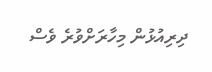ދިރިއުޅުން މިހާރަށްވުރެ ވެސް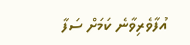އުފާވެރިވާނެ ކަމަށް ސަފާ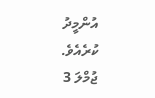އުންމީދު ކުރެއެވެ.
ޖުމްލަ 3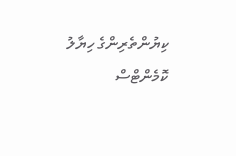ކިޔުންތެރިންގެ ހިޔާލު
ކޮމެންޓްސް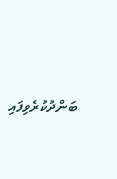ބަންދުކުރެވިފައި